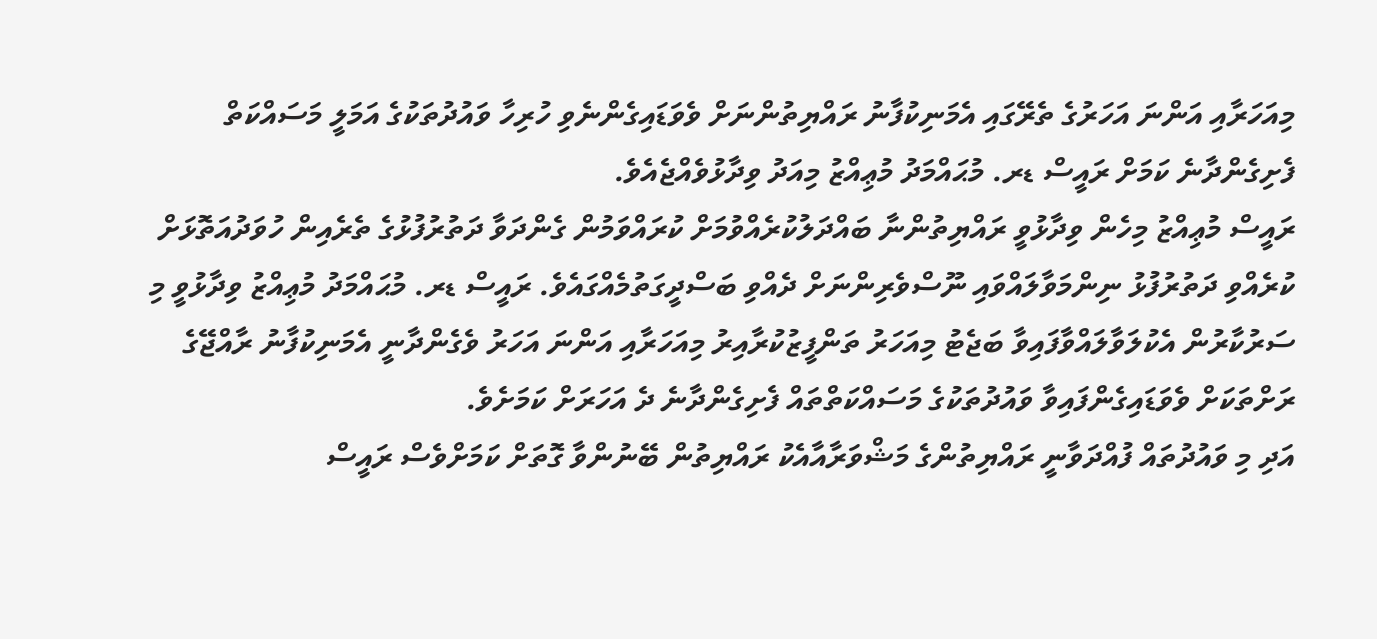މިއަހަރާއި އަންނަ އަހަރުގެ ތެރޭގައި އެމަނިކުފާނު ރައްޔިތުންނަށް ވެވަޑައިގެންނެވި ހުރިހާ ވައުދުތަކުގެ އަމަލީ މަސައްކަތް ފެށިގެންދާނެ ކަމަށް ރައީސް ޑރ. މުޙައްމަދު މުޢިއްޒު މިއަދު ވިދާޅުވެއްޖެއެވެ.
ރައީސް މުޢިއްޒު މިހެން ވިދާޅުވީ ރައްޔިތުންނާ ބައްދަލުކުރެއްވުމަށް ކުރައްވަމުން ގެންދަވާ ދަތުރުފުޅުގެ ތެރެއިން ހުވަދުއަތޮޅަށް ކުރެއްވި ދަތުރުފުޅު ނިންމަވާލައްވައި ނޫސްވެރިންނަށް ދެއްވި ބަސްދީގަތުމެއްގައެވެ. ރައީސް ޑރ. މުޙައްމަދު މުޢިއްޒު ވިދާޅުވީ މި ސަރުކާރުން އެކުލަވާލައްވާފައިވާ ބަޖެޓު މިއަހަރު ތަންފީޒުކުރާއިރު މިއަހަރާއި އަންނަ އަހަރު ވެގެންދާނީ އެމަނިކުފާނު ރާއްޖޭގެ ރަށްތަކަށް ވެވަޑައިގެންފައިވާ ވައުދުތަކުގެ މަސައްކަތްތައް ފެށިގެންދާނެ ދެ އަހަރަށް ކަމަށެވެ.
އަދި މި ވައުދުތައް ފުއްދަވާނީ ރައްޔިތުންގެ މަޝްވަރާއާއެކު ރައްޔިތުން ބޭނުންވާ ގޮތަށް ކަމަށްވެސް ރައީސް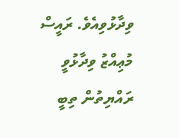ވިދާޅުވިއެވެ. ރައީސް މުޢިއްޒު ވިދާޅުވީ ރައްޔިތުން ތިބީ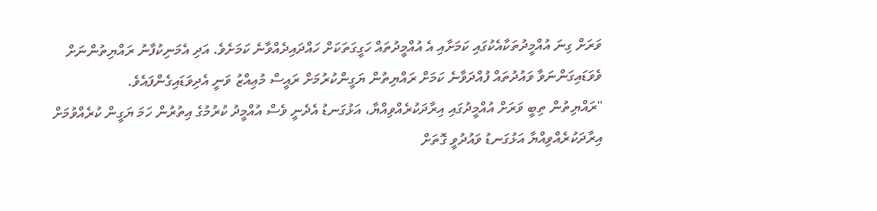ވަރަށް ގިނަ އުއްމީދުތަކާއެކުގައި ކަމަށާއި އެ އުއްމީދުތައް ހަގީގަތަކަށް ހައްދައިދެއްވާނެ ކަމަށެވެ. އަދި އެމަނިކުފާނު ރައްޔިތުންނަށް ވެވަޑައިގަންނަވާ ވައުދުތައް ފުއްދަވާނެ ކަމަށް ރައްޔިތުން ޔަގީންކުރުމަށް ރައީސް މުޢިއްޒު ވަނީ އެދިވަޑައިގެންފައެވެ.
"ރައްޔިތުން ތިބީ ވަރަށް އުއްމީދުގައި އިރާދަކުރެއްވިއްޔާ، އަޅުގަނޑު އެދެނީ ވެސް އުއްމީދު ކުރުމުގެ އިތުރުން ހަމަ ޔަގީން ކުރެއްވުމަށް އިރާދަކުރެއްވިއްޔާ އަޅުގަނޑު ވައުދުވީ ގޮތަށް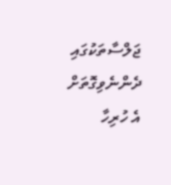ޖަލްސާތަކުގައި ދެންނެވިގޮތަށް އެ ހުރިހާ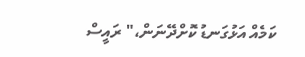ކަމެއް އަޅުގަނޑު ކޮށްދޭނަން،" ރައީސް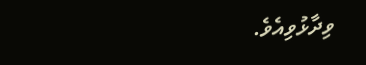ވިދާޅުވިއެވެ.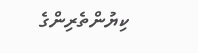ކިޔުންތެރިންގެ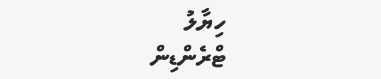ހިޔާލު
ޓްރެންޑިން